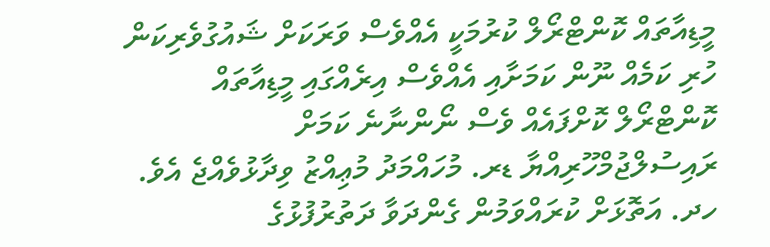މީޑިއާތައް ކޮންޓްރޯލް ކުރުމަކީ އެއްވެސް ވަރަކަށް ޝައުގުވެރިކަން ހުރި ކަމެއް ނޫން ކަމަށާއި އެއްވެސް އިރެއްގައި މީޑިއާތައް ކޮންޓްރޯލް ކޮށްފައެއް ވެސް ނޯންނާނެ ކަމަށް ރައިސުލްޖުމްހޫރިއްޔާ ޑރ. މުހައްމަދު މުޢިއްޒު ވިދާޅުވެއްޖެ އެވެ.
ހދ. އަތޮޅަށް ކުރައްވަމުން ގެންދަވާ ދަތުރުފުޅުގެ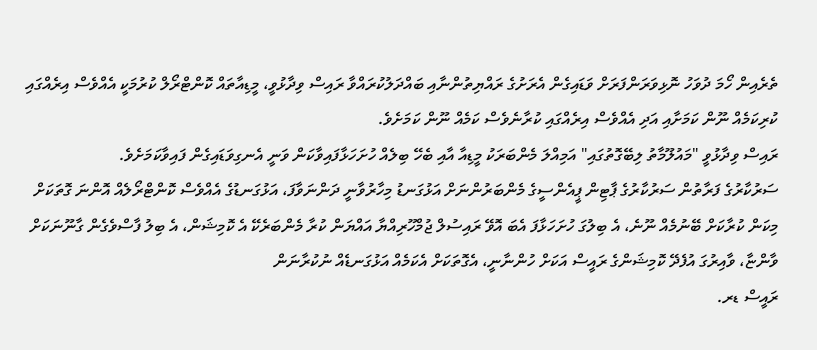ތެރެއިން ހޯމަ ދުވަހު ނޮޅިވަރަންފަރަށް ވަޑައިގެން އެރަށުގެ ރައްޔިތުންނާއި ބައްދަލުކުރައްވާ ރައިސް ވިދާޅުވީ، މީޑިއާތައް ކޮންޓްރޯލް ކުރުމަކީ އެއްވެސް އިރެއްގައި ކުރިކަމެއް ނޫން ކަމަށާއި އަދި އެއްވެސް އިރެއްގައި ކުރާނެވެސް ކަމެއް ނޫން ކަމަށެވެ.
ރައިސް ވިދާޅުވީ "މައުލޫމާތު ލިބޭގޮތުގައި" އަމިއްލަ މެންބަރަކު މީޑިއާ އާއި ބެހޭ ބިލެއް ހުށަހަޅާފައިވާކަން ވަނީ އެނގިވަޑައިގެން ފައިވާކަމަށެވެ.
ސަރުކާރުގެ ފަރާތުން ސަރުކާރުގެ ޕާޓިން ޕީއެންސީގެ މެންބަރުންނަށް އަޅުގަނޑު މިހާރުވާނީ ދަންނަވާފަ، އަޅުގަނޑުގެ އެއްވެސް ކޮންޓްރޯލެއް އޮންނަ ގޮތަކަށް މިކަން ކުރާކަށް ބޭނުމެއް ނޫނެ، އެ ބިލުގަ ހުށަހަޅާފަ އެބަ އޮވޭ ރައިސުލް ޖުމްހޫރިއްޔާ އައްޔަން ކުރާ މެންބަރެކޭ އެ ކޮމިޝަން، އެ ބިލު ފާސްވެގެން ގާނޫނަކަށް ވާންޏާ، ވާއިރުގަ އުފެދޭ ކޮމިޝަންގެ ރައީސް އަކަށް ހުންނާނީ، އެގޮތަކަށް އެކަމެއް އަޅުގަނޑެއް ނުކުރާނަން
ރައީސް ޑރ.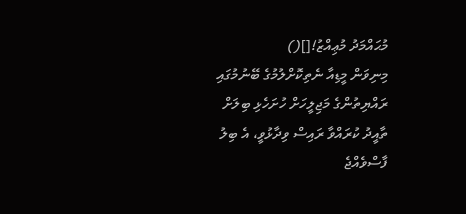މުޙައްމަދު މުޢިއްޒު![]()
މިނިވަން މީޑިއާ ނެތިކޮށްލުމުގެ ބޭނުމުގައި ރައްޔިތުންގެ މަޖިލީހަށް ހުށަހެޅި ބިލަށް ތާއީދު ކުރައްވާ ރައިސް ވިދާޅުވީ، އެ ބިލު ފާސްވެއްޖެ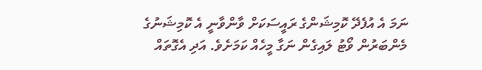ނަމަ އެ އުފެދޭ ކޮމިޝަންގެ ރައީސަކަށް ވާންވާނީ އެ ކޮމިޝަނުގެ މެންބަރުން ވޯޓު ލައިގެން ނަގާ މީހެއް ކަމަށެވެ. އަދި އެގޮތައް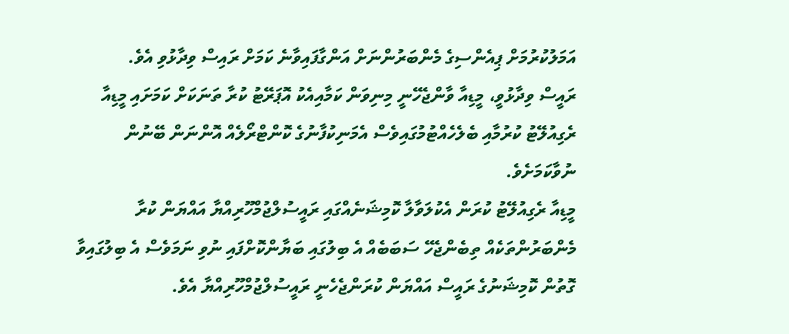އަމަލުކުރުމަށް ޕިއެންސިގެ މެންބަރުންނަށް އަންގާފައިވާނެ ކަމަށް ރައިސް ވިދާޅުވި އެވެ.
ރައީސް ވިދާޅުވީ، މީޑިއާ ވާންޖެހޭނީ މިނިވަން ކަމާއިއެކު އޮޕަރޭޓު ކުރާ ތަނަކަށް ކަމަށައި މީޑިއާ ރެގިއުލޭޓު ކުރުމާއި ބެލެހެއްޓުމުގައިވެސް އެމަނިކުފާނުގެ ކޮންޓްރޯލެއް އޮންނަން ބޭނުން ނުވާކަމަށެވެ.
މީޑިއާ ރެގިއުލޭޓު ކުރަން އެކުލަވާލާ ކޮމިޝަނެއްގައި ރައީސުލްޖުމްހޫރިއްޔާ އައްޔަން ކުރާ މެންބަރުންތަކެއް ތިބެންޖެހޭ ސަބަބެއް އެ ބިލުގައި ބަޔާންކޮށްފައި ނުވި ނަމަވެސް އެ ބިލުގައިވާ ގޮތުން ކޮމިޝަނުގެ ރައީސް އައްޔަން ކުރަންޖެހެނީ ރައީސުލްޖުމްހޫރިއްޔާ އެވެ.